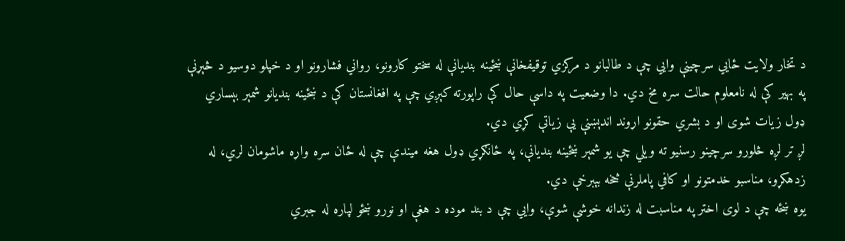د تخار ولایت ځايي سرچینې وایي چې د طالبانو د مرکزي توقیفخانې ښځینه بندیانې له سختو کارونو، رواني فشارونو او د خپلو دوسیو د څېړنې په بهیر کې له نامعلوم حالت سره مخ دي. دا وضعیت په داسې حال کې راپورته کېږي چې په افغانستان کې د ښځینه بندیانو شمېر بېساري ډول زیات شوی او د بشري حقونو اړوند اندېښنې یې زیاتې کړي دي.
لږ تر لږه څلورو سرچینو رسنیو ته ویلي چې یو شمېر ښځینه بندیانې، په ځانګړي ډول هغه میندې چې له ځان سره واړه ماشومان لري، له زدهکړو، مناسبو خدمتونو او کافي پاملرنې څخه بېبرخې دي.
یوه ښځه چې د لوی اختر په مناسبت له زندانه خوشې شوې، وایي چې د بند موده د هغې او نورو ښځو لپاره له جبري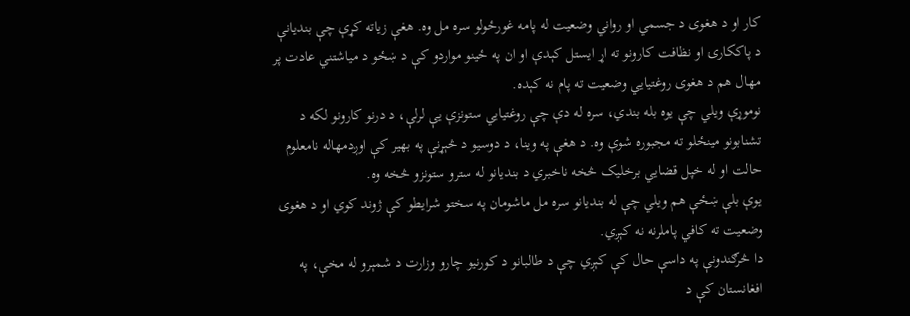کار او د هغوی د جسمي او رواني وضعیت له پامه غورځولو سره مل وه. هغې زیاته کړې چې بندیانې د پاککارۍ او نظافت کارونو ته اړ ایستل کېدې او ان په ځینو مواردو کې د ښځو د میاشتني عادت پر مهال هم د هغوی روغتیايي وضعیت ته پام نه کېده.
نوموړې ویلي چې یوه بله بندي، سره له دې چې روغتیايي ستونزې یې لرلې، د درنو کارونو لکه د تشنابونو مینځلو ته مجبوره شوې وه. د هغې په وینا، د دوسیو د څېړنې په بهیر کې اوږدمهاله نامعلوم حالت او له خپل قضایي برخلیک څخه ناخبري د بندیانو له سترو ستونزو څخه وه.
یوې بلې ښځې هم ویلي چې له بندیانو سره مل ماشومان په سختو شرایطو کې ژوند کوي او د هغوی وضعیت ته کافي پاملرنه نه کېږي.
دا څرګندونې په داسې حال کې کېږي چې د طالبانو د کورنیو چارو وزارت د شمېرو له مخې، په افغانستان کې د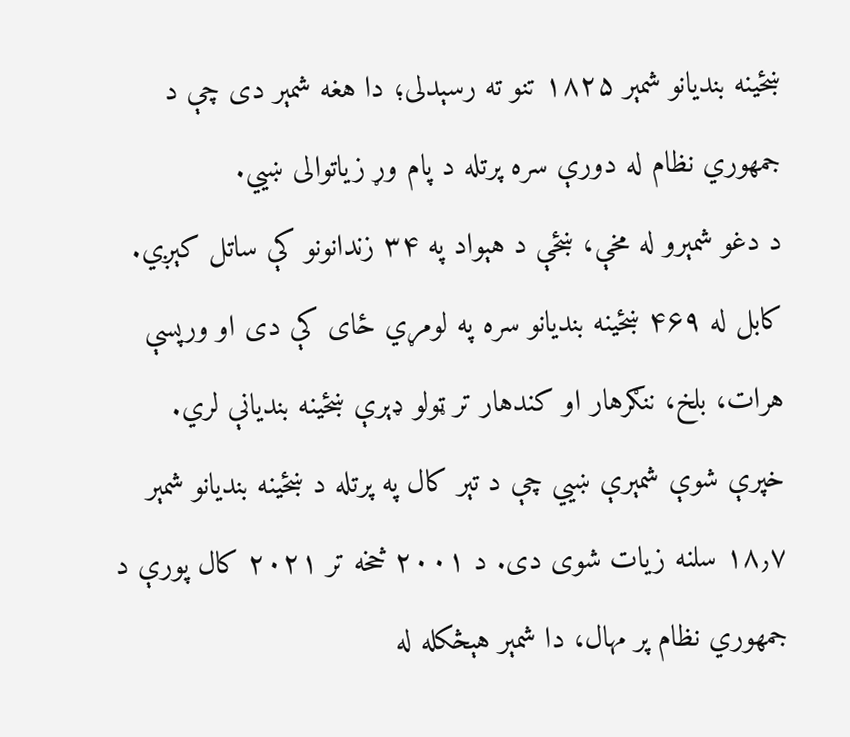ښځینه بندیانو شمېر ۱۸۲۵ تنو ته رسېدلی؛ دا هغه شمېر دی چې د جمهوري نظام له دورې سره پرتله د پام وړ زیاتوالی ښيي.
د دغو شمېرو له مخې، ښځې د هېواد په ۳۴ زندانونو کې ساتل کېږي. کابل له ۴۶۹ ښځینه بندیانو سره په لومړي ځای کې دی او ورپسې هرات، بلخ، ننګرهار او کندهار تر ټولو ډېرې ښځینه بندیانې لري.
خپرې شوې شمېرې ښيي چې د تېر کال په پرتله د ښځینه بندیانو شمېر ۱۸٫۷ سلنه زیات شوی دی. د ۲۰۰۱ څخه تر ۲۰۲۱ کال پورې د جمهوري نظام پر مهال، دا شمېر هېڅکله له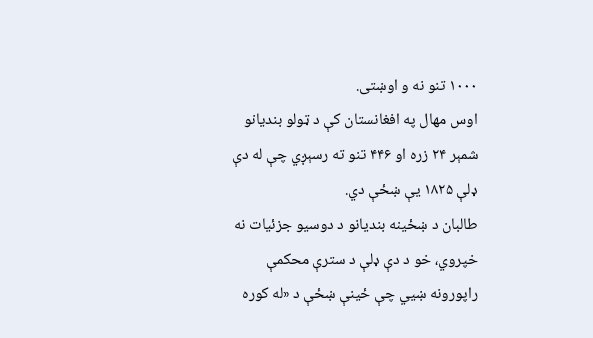۱۰۰۰ تنو نه و اوښتی.
اوس مهال په افغانستان کې د ټولو بندیانو شمېر ۲۴ زره او ۴۴۶ تنو ته رسېږي چې له دې ډلې ۱۸۲۵ یې ښځې دي.
طالبان د ښځینه بندیانو د دوسیو جزئیات نه خپروي، خو د دې ډلې د سترې محکمې راپورونه ښيي چې ځینې ښځې د «له کوره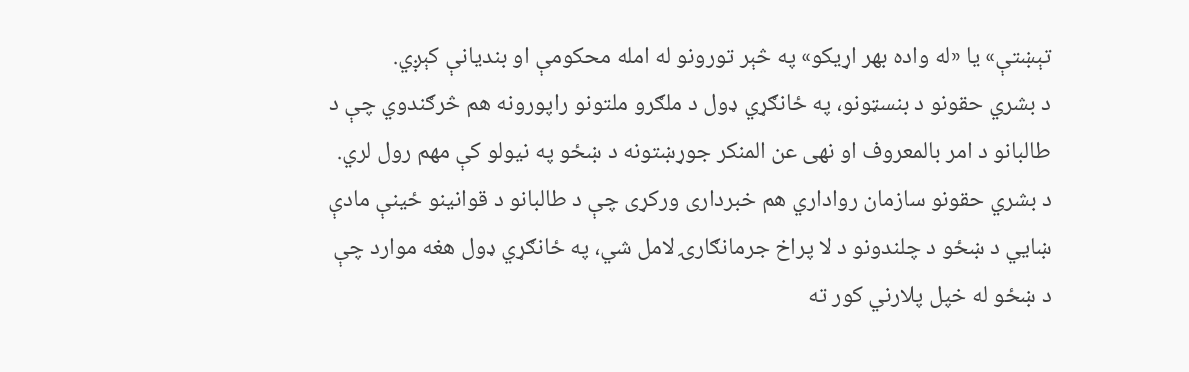تېښتې» یا «له واده بهر اړیکو» په څېر تورونو له امله محکومې او بندیانې کېږي.
د بشري حقونو د بنسټونو، په ځانګړي ډول د ملګرو ملتونو راپورونه هم څرګندوي چې د طالبانو د امر بالمعروف او نهی عن المنکر جوړښتونه د ښځو په نیولو کې مهم رول لري.
د بشري حقونو سازمان رواداري هم خبرداری ورکړی چې د طالبانو د قوانینو ځینې مادې ښايي د ښځو د چلندونو د لا پراخ جرمانګارۍ لامل شي، په ځانګړي ډول هغه موارد چې د ښځو له خپل پلارني کور ته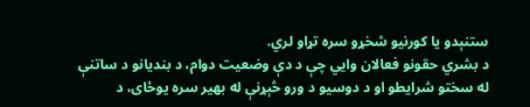ستنېدو یا کورنیو شخړو سره تړاو لري.
د بشري حقونو فعالان وایي چې د دې وضعیت دوام، د بندیانو د ساتنې له سختو شرایطو او د دوسیو د ورو څېړنې له بهیر سره یوځای، د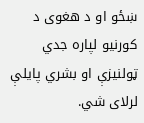ښځو او د هغوی د کورنیو لپاره جدي ټولنیزې او بشري پایلې لرلای شي.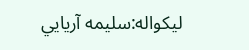لیکواله:سلیمه آریایي